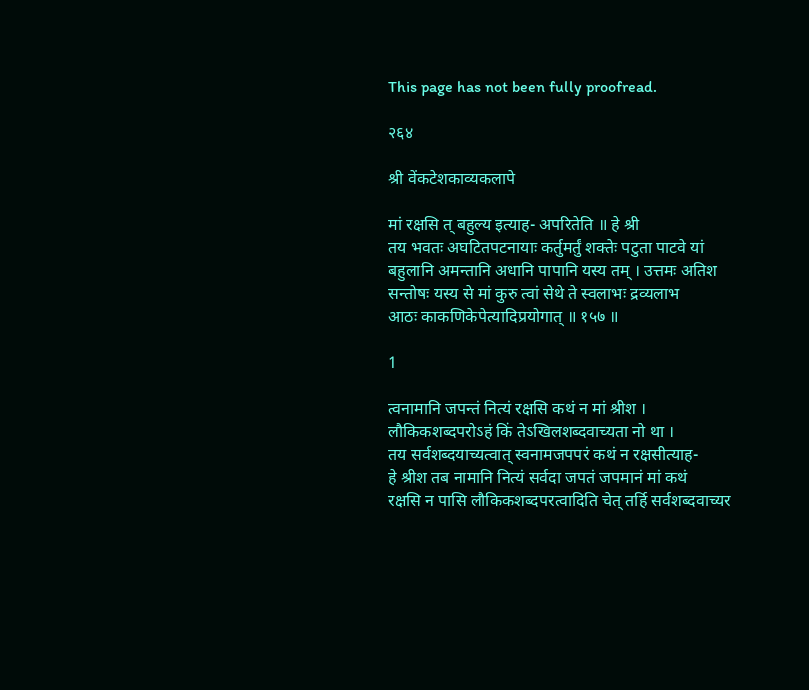This page has not been fully proofread.

२६४

श्री वेंकटेशकाव्यकलापे

मां रक्षसि त् बहुल्य इत्याह- अपरितेति ॥ हे श्री
तय भवतः अघटितपटनायाः कर्तुमर्तुं शक्तेः पटुता पाटवे यां
बहुलानि अमन्तानि अधानि पापानि यस्य तम् । उत्तमः अतिश
सन्तोषः यस्य से मां कुरु त्वां सेथे ते स्वलाभः द्रव्यलाभ
आठः काकणिकेपेत्यादिप्रयोगात् ॥ १५७ ॥

1

त्वनामानि जपन्तं नित्यं रक्षसि कथं न मां श्रीश ।
लौकिकशब्दपरोऽहं किं तेऽखिलशब्दवाच्यता नो था ।
तय सर्वशब्दयाच्यत्वात् स्वनामजपपरं कथं न रक्षसीत्याह-
हे श्रीश तब नामानि नित्यं सर्वदा जपतं जपमानं मां कथं
रक्षसि न पासि लौकिकशब्दपरत्वादिति चेत् तर्हि सर्वशब्दवाच्यर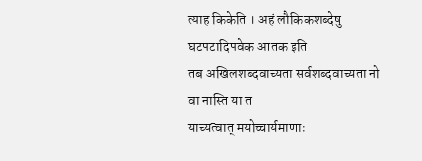त्याह किकेति । अहं लौकिकशब्देषु घटपटादिपवेक आतक इति
तब अखिलशब्दवाच्यता सर्वशब्दवाच्यता नो वा नास्ति या त
याच्यत्वात् मयोच्चार्यमाणाः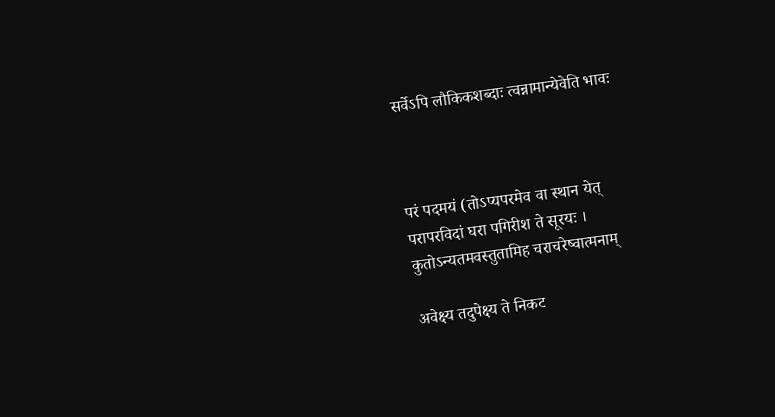सर्वेऽपि लौकिकशब्दाः त्वन्नामान्येवेति भावः



परं पदमयं (तोऽप्यपरमेव वा स्थान येत्
परापरविदां घरा पगिरीश ते सूरयः ।
कुतोऽन्यतमवस्तुतामिह चराचरेष्वात्मनाम्

अवेक्ष्य तदुपेक्ष्य ते निकट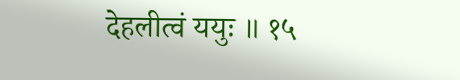देहलीत्वं ययुः ॥ १५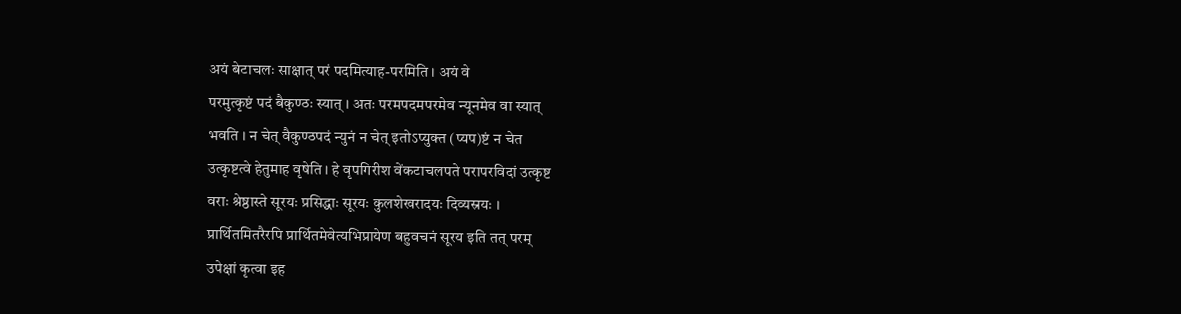अयं बेटाचलः साक्षात् परं पदमित्याह-परमिति । अयं वे
परमुत्कृष्टं पदं बैकुण्ठः स्यात् । अतः परमपदमपरमेव न्यूनमेव वा स्यात्
भवति । न चेत् वैकुण्ठपदं न्युनं न चेत् इतोऽप्युक्त (प्यप)ष्टं न चेत
उत्कृष्टत्वे हेतुमाह वृषेति । हे वृपगिरीश वेंकटाचलपते परापरविदां उत्कृष्ट
वराः श्रेष्ठास्ते सूरयः प्रसिद्धाः सूरयः कुलशेखरादयः दिव्यस्रयः ।
प्रार्थितमितरैरपि प्रार्थितमेवेत्यभिप्रायेण बहुवचनं सूरय इति तत् परम्
उपेक्षां कृत्वा इह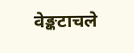वेङ्कटाचले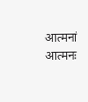आत्मनां आत्मनः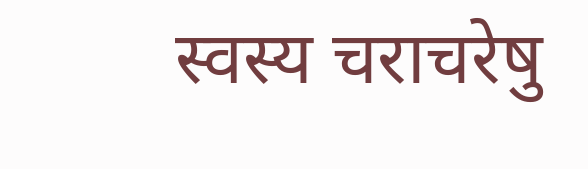स्वस्य चराचरेषु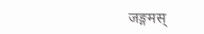जङ्गमस्